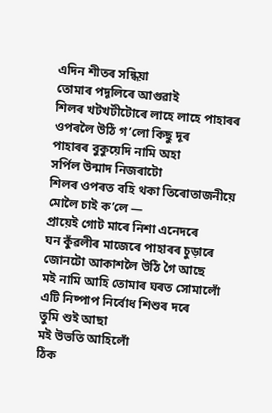এদিন শীতৰ সন্ধিয়া
তোমাৰ পদূলিৰে আগুৱাই
শিলৰ খটখটীটোৰে লাহে লাহে পাহাৰৰ
ওপৰলৈ উঠি গ’লো কিছু দূৰ
পাহাৰৰ বুকুয়েদি নামি অহা
সৰ্পিল উন্মাদ নিজৰাটো
শিলৰ ওপৰত বহি থকা তিৰোতাজনীয়ে
মোলৈ চাই ক’লে —
প্ৰায়েই গোট মাৰে নিশা এনেদৰে
ঘন কুঁৱলীৰ মাজেৰে পাহাৰৰ চুড়াৰে
জোনটো আকাশলৈ উঠি গৈ আছে
মই নামি আহি তোমাৰ ঘৰত সোমালোঁ
এটি নিষ্পাপ নিৰ্বোধ শিশুৰ দৰে
তুমি শুই আছা
মই উভতি আহিলোঁ
ঠিক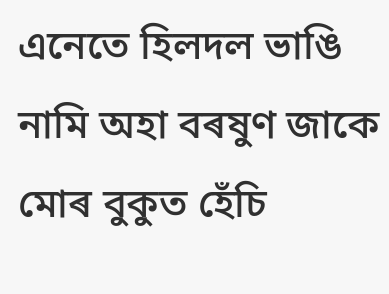এনেতে হিলদল ভাঙি
নামি অহা বৰষুণ জাকে
মোৰ বুকুত হেঁচি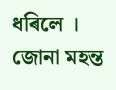ধৰিলে ।
জোনা মহন্ত